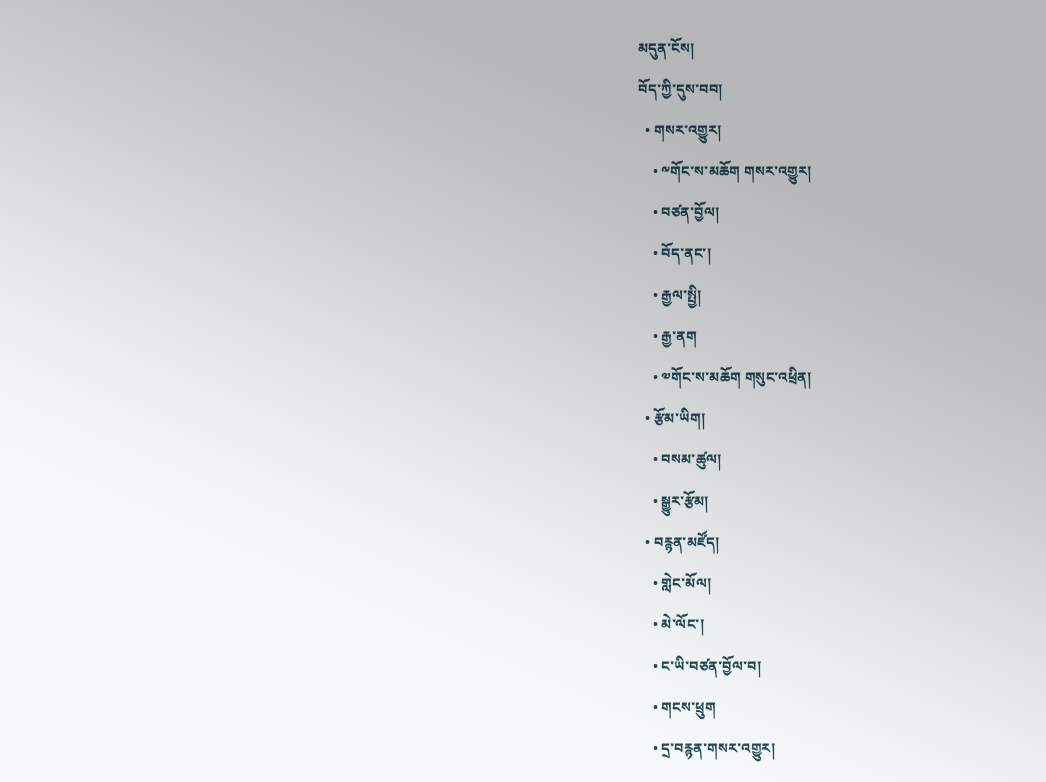མདུན་ངོས།
བོད་ཀྱི་དུས་བབ།
  • གསར་འགྱུར།
    • ༸གོང་ས་མཆོག གསར་འགྱུར།
    • བཙན་བྱོལ།
    • བོད་ནང་།
    • རྒྱལ་སྤྱི།
    • རྒྱ་ནག
    • ༧གོང་ས་མཆོག གསུང་འཕྲིན།
  • རྩོམ་ཡིག།
    • བསམ་ཚུལ།
    • སྒྱུར་རྩོམ།
  • བརྙན་མཛོད།
    • གླེང་མོལ།
    • མེ་ལོང་།
    • ང་ཡི་བཙན་བྱོལ་བ།
    • གངས་ཕྲུག
    • དྲ་བརྙན་གསར་འགྱུར།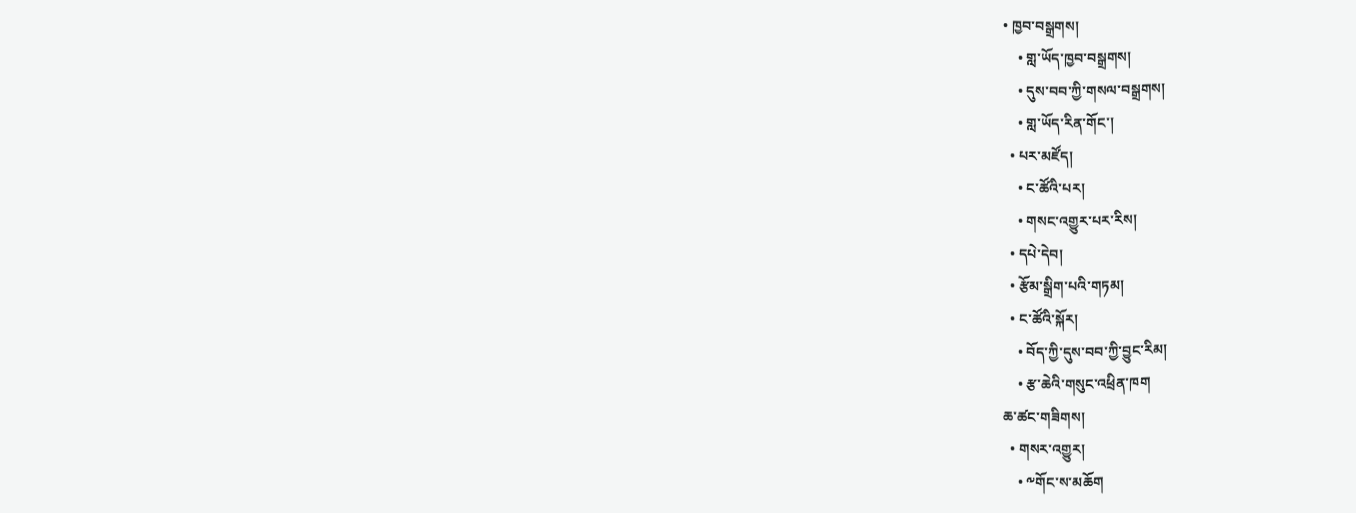• ཁྱབ་བསྒྲགས།
    • གླ་ཡོད་ཁྱབ་བསྒྲགས།
    • དུས་བབ་ཀྱི་གསལ་བསྒྲགས།
    • གླ་ཡོད་རིན་གོང་།
  • པར་མཛོད།
    • ང་ཚོའི་པར།
    • གསང་འགྱུར་པར་རིས།
  • དཔེ་དེབ།
  • རྩོམ་སྒྲིག་པའི་གཏམ།
  • ང་ཚོའི་སྐོར།
    • བོད་ཀྱི་དུས་བབ་ཀྱི་བྱུང་རིམ།
    • རྩ་ཆེའི་གསུང་འཕྲིན་ཁག
ཆ་ཚང་གཟིགས།
  • གསར་འགྱུར།
    • ༸གོང་ས་མཆོག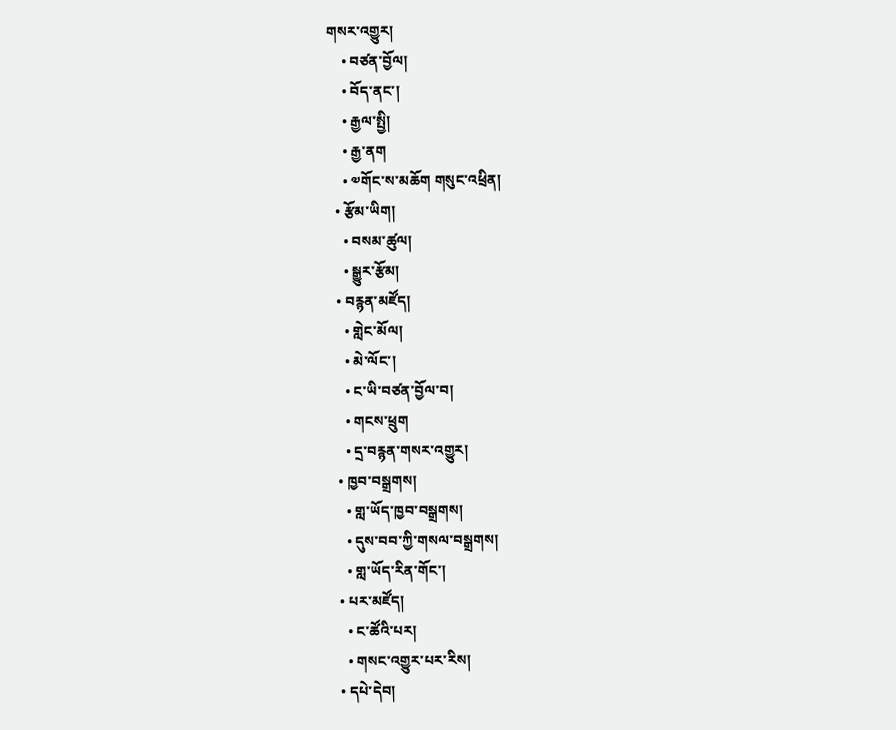གསར་འགྱུར།
    • བཙན་བྱོལ།
    • བོད་ནང་།
    • རྒྱལ་སྤྱི།
    • རྒྱ་ནག
    • ༧གོང་ས་མཆོག གསུང་འཕྲིན།
  • རྩོམ་ཡིག།
    • བསམ་ཚུལ།
    • སྒྱུར་རྩོམ།
  • བརྙན་མཛོད།
    • གླེང་མོལ།
    • མེ་ལོང་།
    • ང་ཡི་བཙན་བྱོལ་བ།
    • གངས་ཕྲུག
    • དྲ་བརྙན་གསར་འགྱུར།
  • ཁྱབ་བསྒྲགས།
    • གླ་ཡོད་ཁྱབ་བསྒྲགས།
    • དུས་བབ་ཀྱི་གསལ་བསྒྲགས།
    • གླ་ཡོད་རིན་གོང་།
  • པར་མཛོད།
    • ང་ཚོའི་པར།
    • གསང་འགྱུར་པར་རིས།
  • དཔེ་དེབ།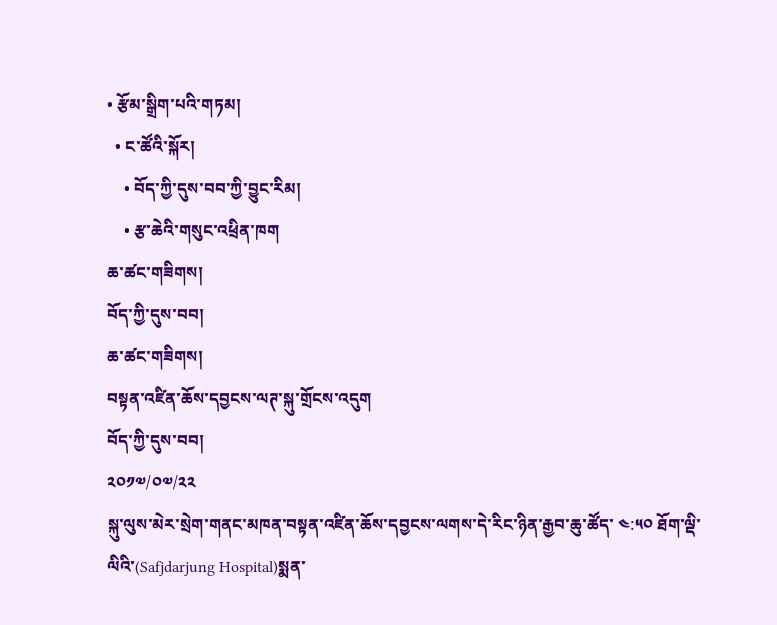• རྩོམ་སྒྲིག་པའི་གཏམ།
  • ང་ཚོའི་སྐོར།
    • བོད་ཀྱི་དུས་བབ་ཀྱི་བྱུང་རིམ།
    • རྩ་ཆེའི་གསུང་འཕྲིན་ཁག
ཆ་ཚང་གཟིགས།
བོད་ཀྱི་དུས་བབ།
ཆ་ཚང་གཟིགས།
བསྟན་འཛིན་ཆོས་དབྱངས་ལཊ་སྐུ་གྲོངས་འདུག
བོད་ཀྱི་དུས་བབ།
༢༠༡༧/༠༧/༢༢
སྐུ་ལུས་མེར་སྲེག་གནང་མཁན་བསྟན་འཛིན་ཆོས་དབྱངས་ལགས་དེ་རིང་ཉིན་རྒྱབ་ཆུ་ཚོད་ ༤:༥༠ ཐོག་ལྡི་ལིའི་(Safjdarjung Hospital)སྨན་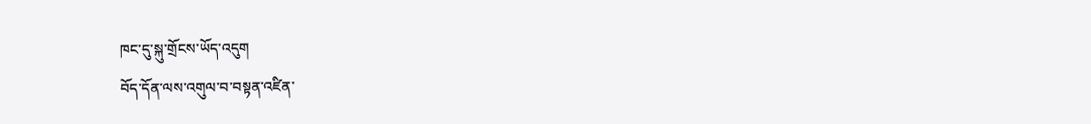ཁང་དུ་སྐུ་གྲོངས་ཡོད་འདུག
བོད་དོན་ལས་འགུལ་བ་བསྟན་འཛིན་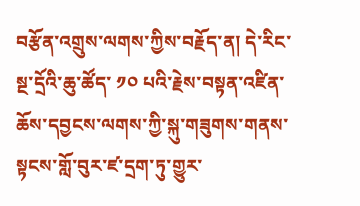བརྩོན་འགྲུས་ལགས་ཀྱིས་བརྗོད་ན། དེ་རིང་སྔ་དྲོའི་ཆུ་ཚོད་ ༡༠ པའི་རྗེས་བསྟན་འཛིན་ཆོས་དབྱངས་ལགས་ཀྱི་སྐུ་གཟུགས་གནས་སྟངས་གློ་བུར་ཛ་དྲག་ཏུ་གྱུར་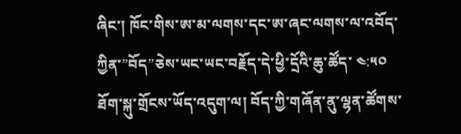ཞིང་། ཁོང་གིས་ཨ་མ་ལགས་དང་ཨ་ཞང་ལགས་ལ་འབོད་ཀྱིན་”བོད”ཅེས་ཡང་ཡང་བརྗོད་དེ་ཕྱི་དྲོའི་ཆུ་ཚོད་ ༤:༥༠ ཐོག་སྐུ་གྲོངས་ཡོད་འདུག་ལ། བོད་ཀྱི་གཞོན་ནུ་ལྷན་ཚོགས་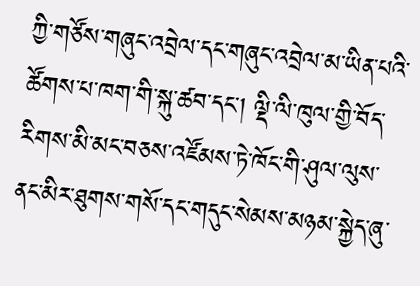ཀྱི་གཙོས་གཞུང་འབྲེལ་དང་གཞུང་འབྲེལ་མ་ཡིན་པའི་ཚོགས་པ་ཁག་གི་སྐུ་ཚབ་དང་། ལྡི་ལི་ཁུལ་གྱི་བོད་རིགས་མི་མང་བཅས་འཛོམས་ཏེ་ཁོང་གི་ཤུལ་ལུས་ནང་མིར་ཐུགས་གསོ་དང་གདུང་སེམས་མཉམ་སྐྱེད་ཞུ་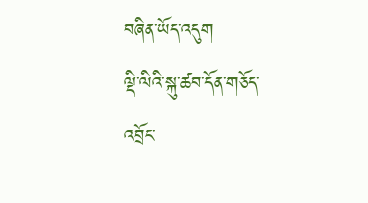བཞིན་ཡོད་འདུག
ལྡི་ལིའི་སྐུ་ཚབ་དོན་གཅོད་འབྲོང་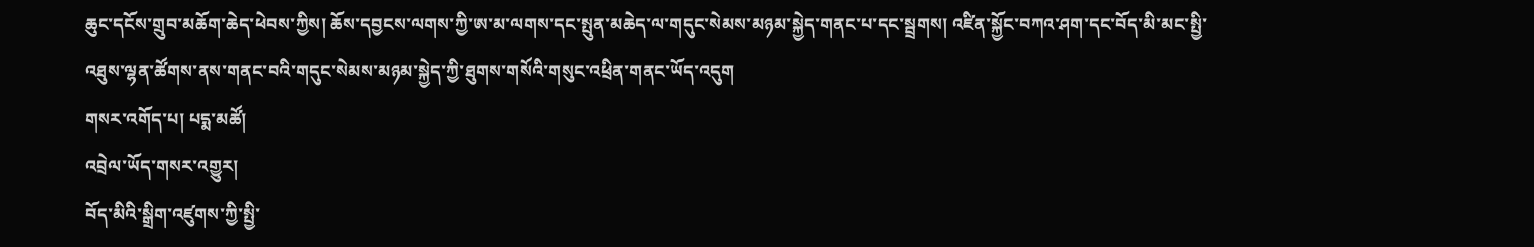ཆུང་དངོས་གྲུབ་མཆོག་ཆེད་ཕེབས་ཀྱིས། ཆོས་དབྱངས་ལགས་ཀྱི་ཨ་མ་ལགས་དང་སྤུན་མཆེད་ལ་གདུང་སེམས་མཉམ་སྐྱེད་གནང་པ་དང་སྦྲགས། འཛིན་སྐྱོང་བཀའ་ཤག་དང་བོད་མི་མང་སྤྱི་འཐུས་ལྷན་ཚོགས་ནས་གནང་བའི་གདུང་སེམས་མཉམ་སྐྱེད་ཀྱི་ཐུགས་གསོའི་གསུང་འཕྲིན་གནང་ཡོད་འདུག
གསར་འགོད་པ། པདྨ་མཚོ།
འབྲེལ་ཡོད་གསར་འགྱུར།
བོད་མིའི་སྒྲིག་འཛུགས་ཀྱི་སྤྱི་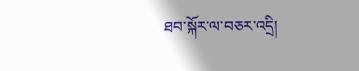ཐབ་སྐོར་ལ་བཅར་འདྲི།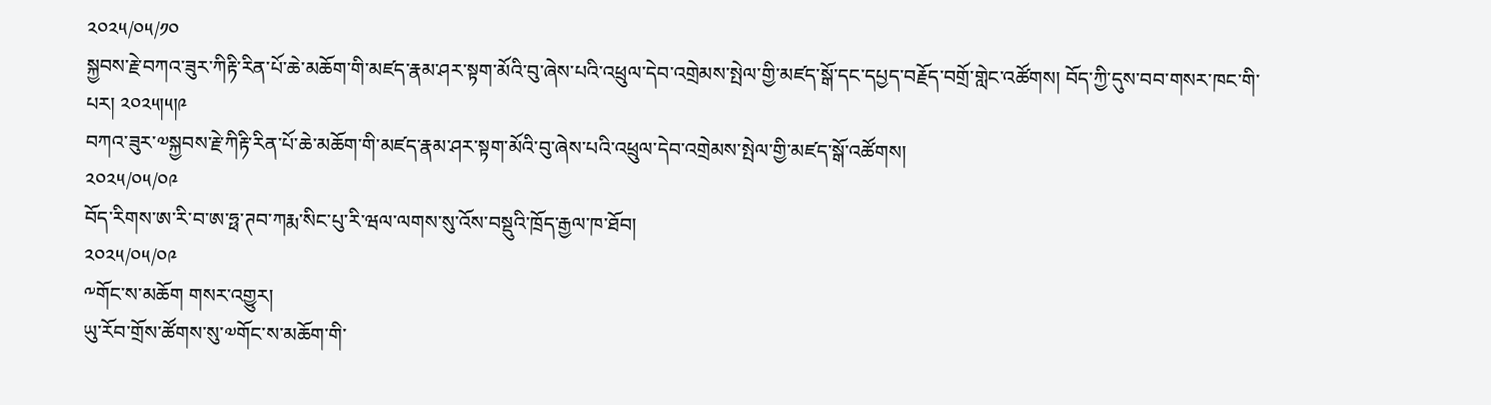༢༠༢༥/༠༥/༡༠
སྐྱབས་རྗེ་བཀའ་ཟུར་ཀིརྟི་རིན་པོ་ཆེ་མཆོག་གི་མཛད་རྣམ་ཤར་སྟག་མོའི་བུ་ཞེས་པའི་འཕྲུལ་དེབ་འགྲེམས་སྤེལ་གྱི་མཛད་སྒོ་དང་དཔྱད་བརྗོད་བགྲོ་གླེང་འཚོགས། བོད་ཀྱི་དུས་བབ་གསར་ཁང་གི་པར། ༢༠༢༥།༥།༩
བཀའ་ཟུར་༧སྐྱབས་རྗེ་ཀིརྟི་རིན་པོ་ཆེ་མཆོག་གི་མཛད་རྣམ་ཤར་སྟག་མོའི་བུ་ཞེས་པའི་འཕྲུལ་དེབ་འགྲེམས་སྤེལ་གྱི་མཛད་སྒོ་འཚོགས།
༢༠༢༥/༠༥/༠༩
བོད་རིགས་ཨ་རི་བ་ཨ་ཧྥ་ཊབ་ཀརྨ་སིང་པུ་རི་ཝལ་ལགས་སུ་འོས་བསྡུའི་ཁྲོད་རྒྱལ་ཁ་ཐོབ།
༢༠༢༥/༠༥/༠༩
༸གོང་ས་མཆོག གསར་འགྱུར།
ཡུ་རོབ་གྲོས་ཚོགས་སུ་༧གོང་ས་མཆོག་གི་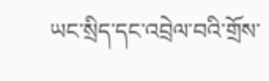ཡང་སྲིད་དང་འབྲེལ་བའི་གྲོས་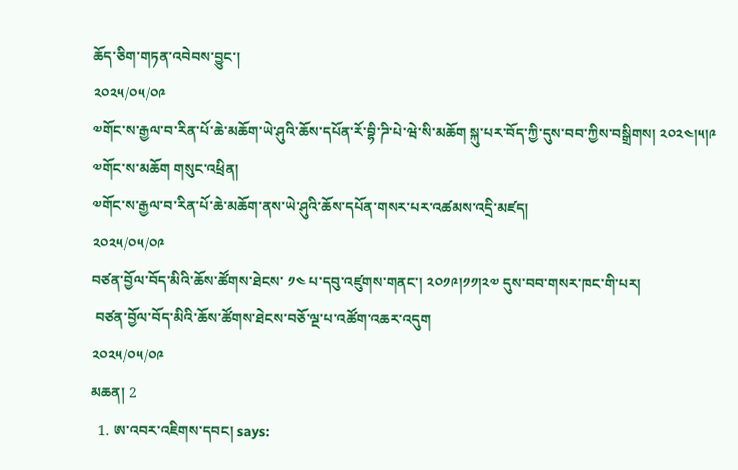ཆོད་ཅིག་གཏན་འབེབས་བྱུང་།
༢༠༢༥/༠༥/༠༩
༧གོང་ས་རྒྱལ་བ་རིན་པོ་ཆེ་མཆོག་ཡེ་ཤུའི་ཆོས་དཔོན་རོ་བྷི་ཌི་པེ་ཝེ་སི་མཆོག སྐུ་པར་བོད་ཀྱི་དུས་བབ་ཀྱིས་བསྒྲིགས། ༢༠༢༤།༥།༩
༧གོང་ས་མཆོག གསུང་འཕྲིན།
༧གོང་ས་རྒྱལ་བ་རིན་པོ་ཆེ་མཆོག་ནས་ཡེ་ཤུའི་ཆོས་དཔོན་གསར་པར་འཚམས་འདྲི་མཛད།
༢༠༢༥/༠༥/༠༩
བཙན་བྱོལ་བོད་མིའི་ཆོས་ཚོགས་ཐེངས་ ༡༤ པ་དབུ་འཛུགས་གནང་། ༢༠༡༩།༡༡།༢༧ དུས་བབ་གསར་ཁང་གི་པར།
 བཙན་བྱོལ་བོད་མིའི་ཆོས་ཚོགས་ཐེངས་བཅོ་ལྔ་པ་འཚོག་འཆར་འདུག
༢༠༢༥/༠༥/༠༩
མཆན། 2
  1. ཨ་འབར་འཇིགས་དབང། says: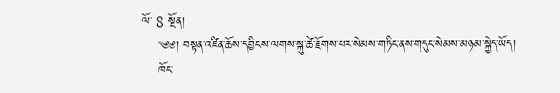ལོ་ 8 སྔོན།
    ༄༅། བསྟན་འཛིན་ཆོས་དབྱིངས་ལགས་སྐུ་ཚེ་རྗོགས་པར་སེམས་གཏིང་ནས་གདུང་སེམས་མཉམ་སྐྱེད་ཡོད།
    ཁོང་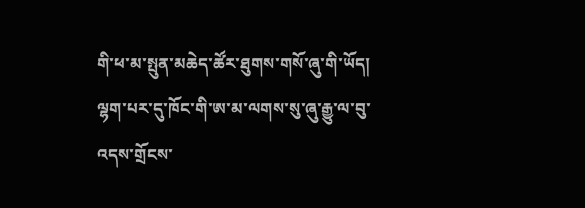གི་ཕ་མ་སྤུན་མཆེད་ཚོར་ཐུགས་གསོ་ཞུ་གི་ཡོད། ལྷག་པར་དུ་ཁོང་གི་ཨ་མ་ལགས་སུ་ཞུ་རྒྱུ་ལ་བུ་འདས་གྲོངས་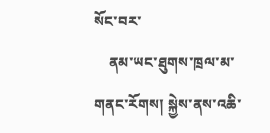སོང་བར་
    ནམ་ཡང་ཐུགས་ཁྲལ་མ་གནང་རོགས། སྐྱེས་ནས་འཆི་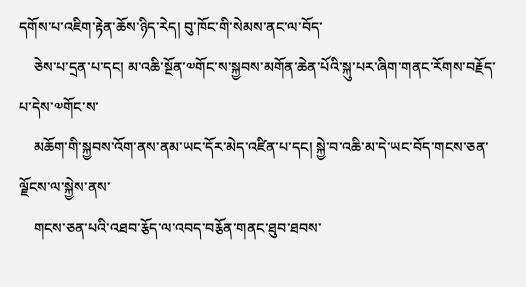དགོས་པ་འཇིག་རྟེན་ཆོས་ཉིད་རེད། བུ་ཁོང་གི་སེམས་ནང་ལ་བོད་
    ཅེས་པ་དྲན་པ་དང། མ་འཆི་སྔོན་༧གོང་ས་སྐྱབས་མགོན་ཆེན་པོའི་སྐུ་པར་ཞིག་གནང་རོགས་བརྗོད་པ་དེས་༧གོང་ས་
    མཆོག་གི་སྐྱབས་འོག་ནས་ནམ་ཡང་དོར་མེད་འཛིན་པ་དང། སྐྱེ་བ་འཆི་མ་དེ་ཡང་བོད་གངས་ཅན་ལྗོངས་ལ་སྐྱེས་ནས་
    གངས་ཅན་པའི་འཐབ་རྕོད་ལ་འབད་བརྕོན་གནང་ཐུབ་ཐབས་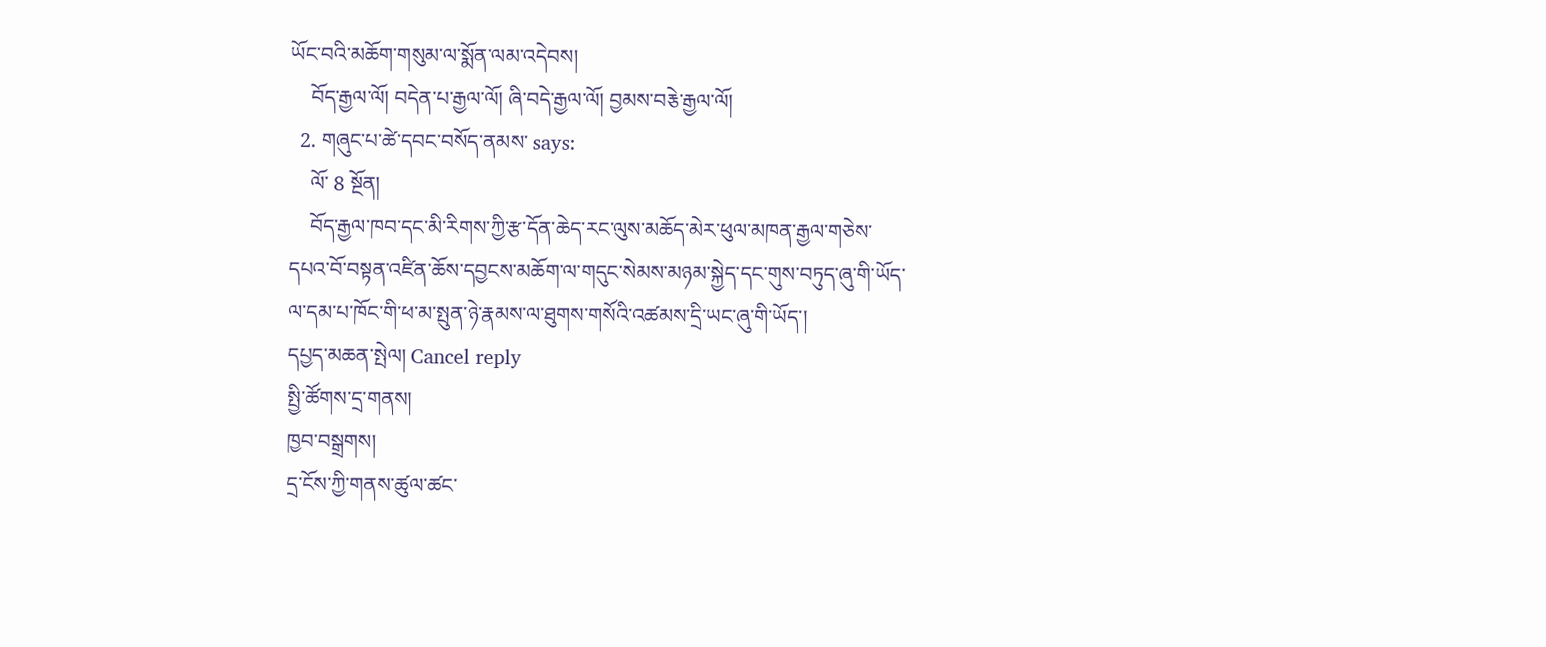ཡོང་བའི་མཆོག་གསུམ་ལ་སྨོན་ལམ་འདེབས།
    བོད་རྒྱལ་ལོ། བདེན་པ་རྒྱལ་ལོ། ཞི་བདེ་རྒྱལ་ལོ། བྱམས་བརྕེ་རྒྱལ་ལོ།
  2. གཞུང་པ་ཚེ་དབང་བསོད་ནམས་ says:
    ལོ་ 8 སྔོན།
    བོད་རྒྱལ་ཁབ་དང་མི་རིགས་ཀྱི་རྩ་དོན་ཆེད་རང་ལུས་མཆོད་མེར་ཕུལ་མཁན་རྒྱལ་གཅེས་དཔའ་བོ་བསྟན་འཛིན་ཆོས་དབྱངས་མཆོག་ལ་གདུང་སེམས་མཉམ་སྐྱེད་དང་གུས་བཏུད་ཞུ་གི་ཡོད་ལ་དམ་པ་ཁོང་གི་ཕ་མ་སྤུན་ཉེ་རྣམས་ལ་ཐུགས་གསོའི་འཚམས་དྲི་ཡང་ཞུ་གི་ཡོད་།
དཔྱད་མཆན་སྤེལ། Cancel reply
སྤྱི་ཚོགས་དྲ་གནས།
ཁྱབ་བསྒྲགས།
དྲ་ངོས་ཀྱི་གནས་ཚུལ་ཚང་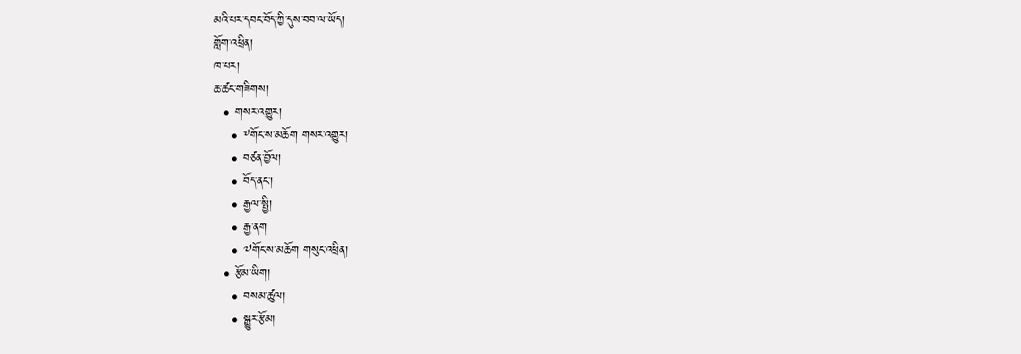མའི་པར་དབང་བོད་ཀྱི་དུས་བབ་ལ་ཡོད།
གློག་འཕྲིན།
ཁ་པར།
ཆ་ཚང་གཟིགས།
  • གསར་འགྱུར།
    • ༸གོང་ས་མཆོག གསར་འགྱུར།
    • བཙན་བྱོལ།
    • བོད་ནང་།
    • རྒྱལ་སྤྱི།
    • རྒྱ་ནག
    • ༧གོང་ས་མཆོག གསུང་འཕྲིན།
  • རྩོམ་ཡིག།
    • བསམ་ཚུལ།
    • སྒྱུར་རྩོམ།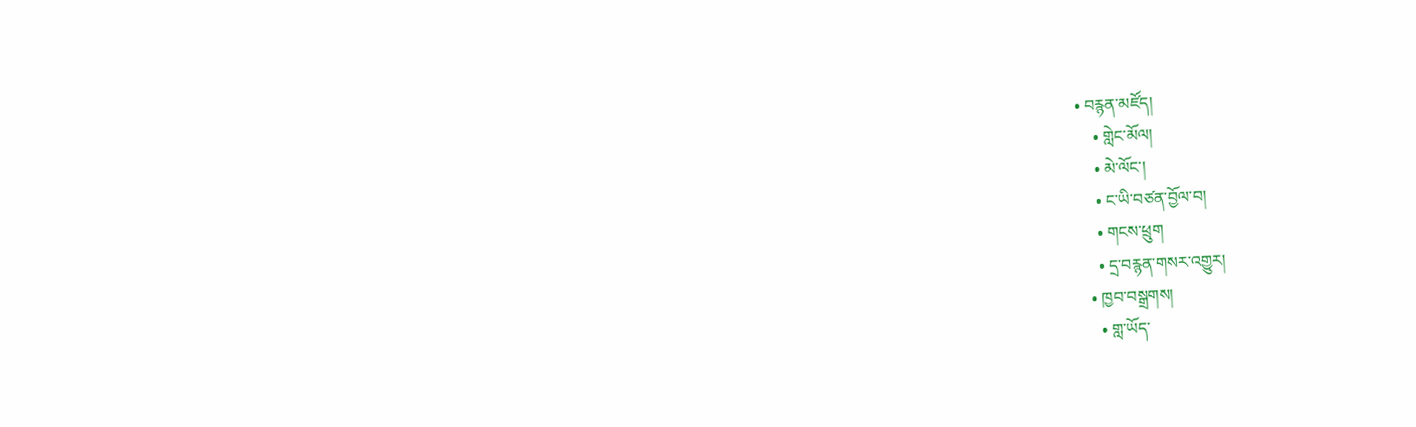• བརྙན་མཛོད།
    • གླེང་མོལ།
    • མེ་ལོང་།
    • ང་ཡི་བཙན་བྱོལ་བ།
    • གངས་ཕྲུག
    • དྲ་བརྙན་གསར་འགྱུར།
  • ཁྱབ་བསྒྲགས།
    • གླ་ཡོད་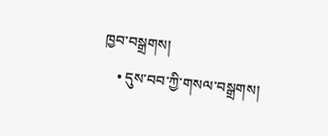ཁྱབ་བསྒྲགས།
    • དུས་བབ་ཀྱི་གསལ་བསྒྲགས།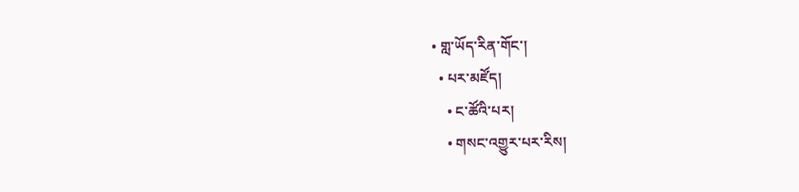• གླ་ཡོད་རིན་གོང་།
  • པར་མཛོད།
    • ང་ཚོའི་པར།
    • གསང་འགྱུར་པར་རིས།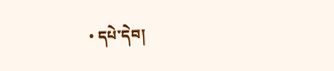• དཔེ་དེབ།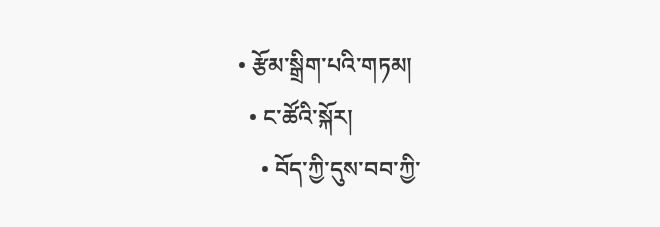• རྩོམ་སྒྲིག་པའི་གཏམ།
  • ང་ཚོའི་སྐོར།
    • བོད་ཀྱི་དུས་བབ་ཀྱི་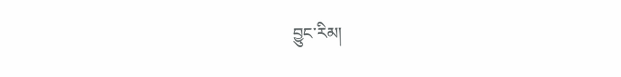བྱུང་རིམ།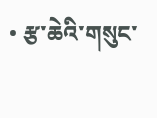• རྩ་ཆེའི་གསུང་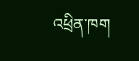འཕྲིན་ཁག